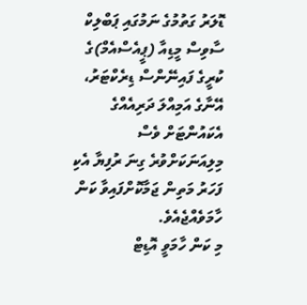ޑޮލަރު ގަތުމުގެ ނަމުގައި ޕަބްލިކް ސާވިސް މީޑިއާ (ޕީއެސްއެމް)ގެ ކުރީގެ ފައިނޭންސް ޑިރެކްޓަރު، އޭނާގެ އަމިއްލަ ދަރިއެއްގެ އެކައުންޓަށް ވެސް މިލިއަނަކަށްވުރެ ގިނަ ރުފިޔާ އެކި ފަހަރު މަތިން ޖަމާކޮށްފައިވާ ކަން ހާމަވެއްޖެއެވެ.
މި ކަން ހާމަވީ އޮޑިޓް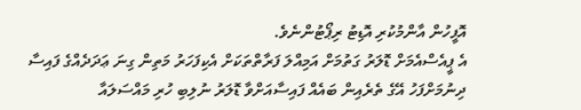އޮފީހުން އާންމުކުރި އޮޑިޓު ރިޕޯޓުންނެވެ.
އެ ޕީއެސްއެމަށް ޑޮލަރު ގަތުމަށް އަމިއްލަ ފަރާތްތަކަށް އެކިފަހަރު މަތިން ގިނަ ޢަދަދެއްގެ ފައިސާ ދިނުމަށްފަހު އޭގެ ތެރެއިން ބައެއް ފައިސާއަށްވާ ޑޮލަރު ނުލިބި ހުރި މައްސަލައާ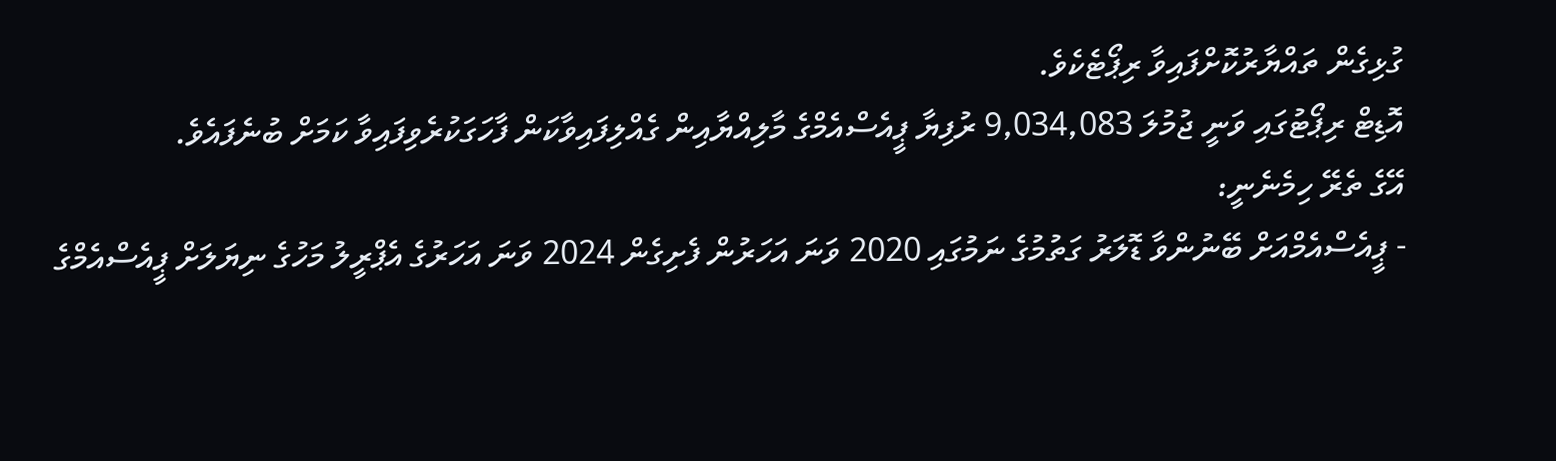ގުޅިގެން ތައްޔާރުކޮށްފައިވާ ރިޕޯޓެކެވެ.
އޮޑިޓް ރިޕޯޓުގައި ވަނީ ޖުމުލަ 9,034,083 ރުފިޔާ ޕީއެސްއެމްގެ މާލިއްޔާއިން ގެއްލިފައިވާކަން ފާހަގަކުރެވިފައިވާ ކަމަށް ބުނެފައެވެ.
އޭގެ ތެރޭ ހިމެނެނީ:
- ޕީއެސްއެމްއަށް ބޭނުންވާ ޑޮލަރު ގަތުމުގެ ނަމުގައި 2020 ވަނަ އަހަރުން ފެށިގެން 2024 ވަނަ އަހަރުގެ އެޕްރީލު މަހުގެ ނިޔަލަށް ޕީއެސްއެމްގެ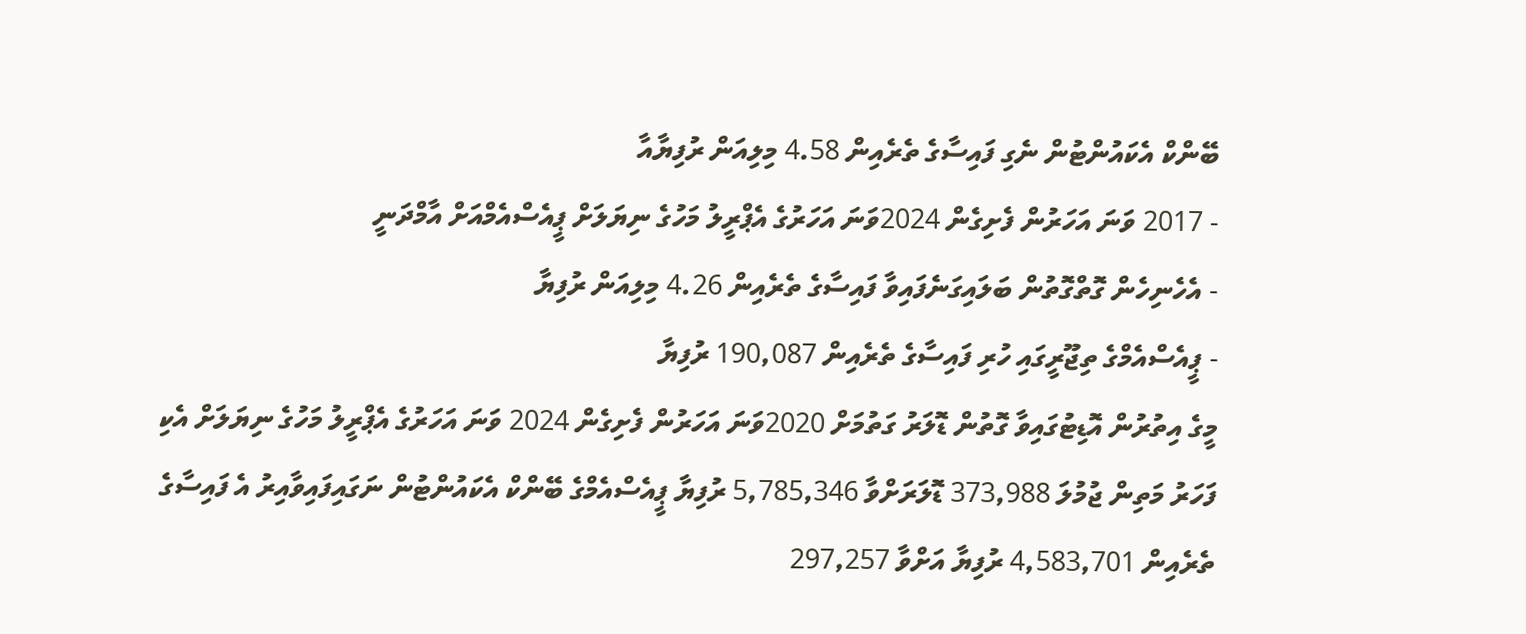ބޭންކް އެކައުންޓުން ނެގި ފައިސާގެ ތެރެއިން 4.58 މިލިއަން ރުފިޔާއާ
- 2017 ވަނަ އަހަރުން ފެށިގެން 2024ވަނަ އަހަރުގެ އެޕްރީލު މަހުގެ ނިޔަލަށް ޕީއެސްއެމްއަށް އާމްދަނީ
- އެހެނިހެން ގޮތްގޮތުން ބަލައިގަނެފައިވާ ފައިސާގެ ތެރެއިން 4.26 މިލިއަން ރުފިޔާ
- ޕީއެސްއެމްގެ ތިޖޫރީގައި ހުރި ފައިސާގެ ތެރެއިން 190,087 ރުފިޔާ
މީގެ އިތުރުން އޮޑިޓުގައިވާ ގޮތުން ޑޮލަރު ގަތުމަށް 2020ވަނަ އަހަރުން ފެށިގެން 2024 ވަނަ އަހަރުގެ އެޕްރީލު މަހުގެ ނިޔަލަށް އެކި ފަހަރު މަތިން ޖުމުލަ 373,988 ޑޮލަރަށްވާ 5,785,346 ރުފިޔާ ޕީއެސްއެމްގެ ބޭންކް އެކައުންޓުން ނަގައިފައިވާއިރު އެ ފައިސާގެ ތެރެއިން 4,583,701 ރުފިޔާ އަށްވާ 297,257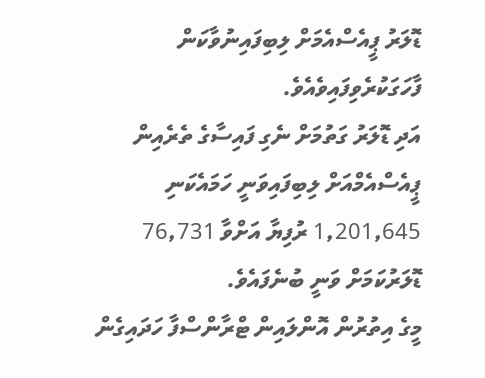ޑޮލަރު ޕީއެސްއެމަށް ލިބިފައިނުވާކަން ފާހަގަކުރެވިފައިވެއެވެ.
އަދި ޑޮލަރު ގަތުމަށް ނެގި ފައިސާގެ ތެރެއިން ޕީއެސްއެމްއަށް ލިބިފައިވަނީ ހަމައެކަނި 1,201,645 ރުފިޔާ އަށްވާ 76,731 ޑޮލަރުކަމަށް ވަނީ ބުނެފައެވެ.
މީގެ އިތުރުން އޮންލައިން ޓްރާންސްފާ ހަދައިގެން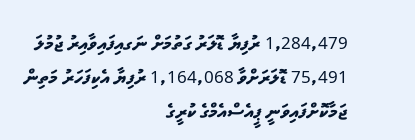1,284,479 ރުފިޔާ ޑޮލަރު ގަތުމަށް ނަގއިފައިވާއިރު ޖުމުލަ 75,491 ޑޮލަރަށްވާ 1,164,068 ރުފިޔާ އެކިފަހަރު މަތިން ޖަމާކޮށްފައިވަނީ ޕީއެސްއެމްގެ ކުރީގެ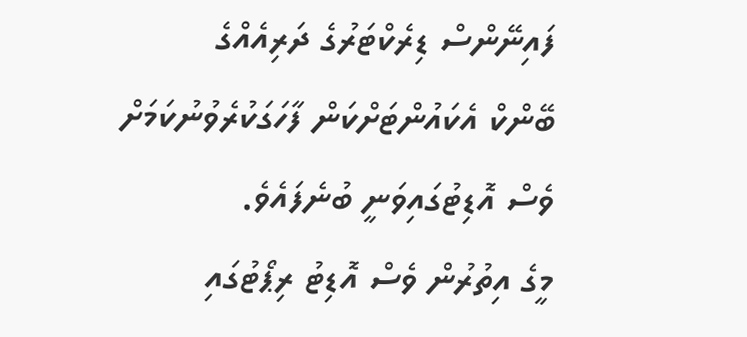ފައިނޭންސް ޑިރެކްޓަރުގެ ދަރިއެއްގެ
ބޭންކް އެކައުންޓަށްކަން ފާހަގަކުރެވުނުކަމަށް ވެސް އޮޑިޓުގައިވަނީ ބުނެފައެވެ.
މީގެ އިތުރުން ވެސް އޮޑިޓު ރިޕޯޓުގައި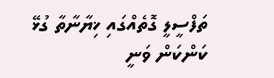ތަފްސީލީ ގޮތެއްގައި ޚިޔާނާތާ ގުޅޭ ކަންކަން ވަނީ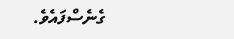ގެނެސްފައެވެ.